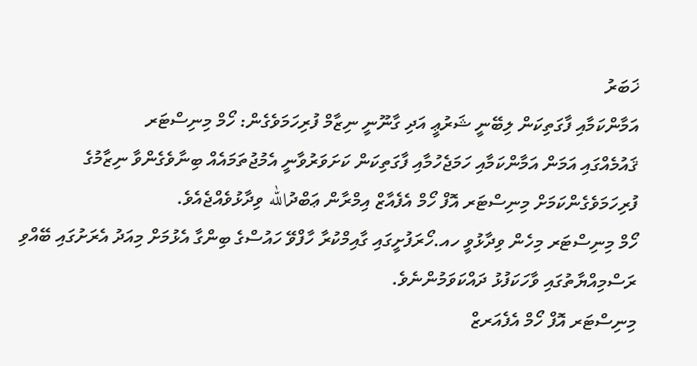ޚަބަރު
އަމާންކަމާއި ފާގަތިކަން ލިބޭނީ ޝަރުޢީ އަދި ގާނޫނީ ނިޒާމް ފުރިހަމަވެގެން: ހޯމް މިނިސްޓަރ
ޤައުމެއްގައި އަމަން އަމާންކަމާއި ހަމަޖެހުމާއި ފާގަތިކަން ކަށަވަރުވާނީ އެމުޖުތަމައެއް ބިނާވެގެންވާ ނިޒާމުގެ ފުރިހަމަވެގެންކަމަށް މިނިސްޓަރ އޮފް ހޯމް އެފެއާޒް އިމްރާން ޢަބްދުالله ވިދާޅުވެއްޖެއެވެ.
ހޯމް މިނިސްޓަރ މިހެން ވިދާޅުވީ ހއ.ހޯރަފުށީގައި ގާއިމްކުރާ ހާފްވޭ ހައުސްގެ ބިންގާ އެޅުމަށް މިއަދު އެރަށުގައި ބޭއްވި ރަސްމިއްޔާތުގައި ވާހަކަފުޅު ދައްކަވަމުންނެވެ.
މިނިސްޓަރ އޮފް ހޯމް އެފެއަރޒް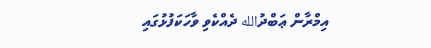އިމްރާން ޢަބްދުالله ދެއްކެވި ވާހަކަފުޅުގައި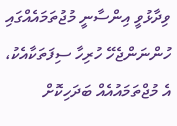ވިދާޅުވީ އިންސާނީ މުޖުތަމައެއްގައި ހުންނަންޖެހޭ ހުރިހާ ސިފަތަކާއެކު، އެ މުޖްތަމައުއެއް ބަދަހިކޮށް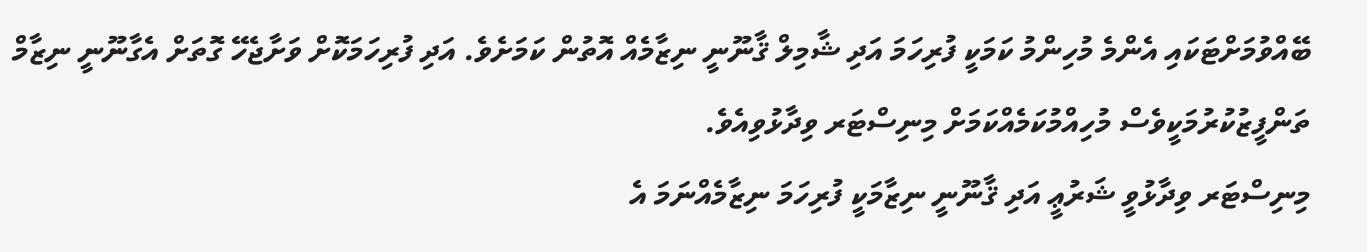ބޭއްވުމަށްޓަކައި އެންމެ މުހިންމު ކަމަކީ ފުރިހަމަ އަދި ޝާމިލް ޤާނޫނީ ނިޒާމެއް އޮތުން ކަމަށެވެ. އަދި ފުރިހަމަކޮށް ވަށާޖެހޭ ގޮތަށް އެގާނޫނީ ނިޒާމް ތަންފީޒުކުރުމަކީވެސް މުހިއްމުކަމެއްކަމަށް މިނިސްޓަރ ވިދާޅުވިއެވެ.
މިނިސްޓަރ ވިދާޅުވީ ޝަރުޢީ އަދި ޤާނޫނީ ނިޒާމަކީ ފުރިހަމަ ނިޒާމެއްނަމަ އެ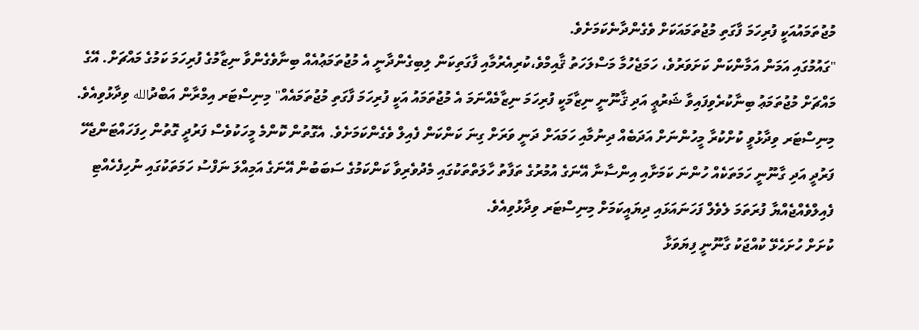މުޖުތަމައުއަކީ ފުރިހަމަ ފާގަތި މުޖުތަމައަކަށް ވެގެންދާނެކަމަށެވެ.
"ގައުމުގައި އަމަން އަމާންކަން ކަށަވަރުވެ، ހަމަޖެހުމާ މަސްލަހަތު ޤާއިމްވެ،ކުރިއެރުމާއި ފާގަތިކަން ލިބިގެންދާނީ އެ މުޖުތަމަޢުއެއް ބިނާވެގެންވާ ނިޒާމުގެ ފުރިހަމަ ކަމުގެ މައްޗަށް. އޭގެ މައްޗަށް މުޖުތަމަޢު ބިނާކުރެވިފައިވާ ޝަރުޢީ އަދި ޤާނޫނީ ނިޒާމަކީ ފުރިހަމަ ނިޒާމެއްނަމަ އެ މުޖުތަމައު އަކީ ފުރިހަމަ ފާގަތި މުޖުތަމައެއް" މިނިސްޓަރ އިމްރާން އަބްދުالله ވިދާޅުވިއެވެ.
މިނިސްޓަރ ވިދާޅުވީ ކުށްކުރާ މީހުންނަށް އަދަބެއް ދިނުމާއި ހަމައަށް ދަނީ ވަރަށް ގިނަ ކަންކަން ފެއިލް ވެގެންކަމަށެވެ. އެގޮތުން ކޮންމެ މީހަކުވެސް ފަރުދީ ގޮތުން ހިފަހައްޓަންޖެހޭ ފަރުދީ އަދި ގާނޫނީ ހަމަތަކެއް ހުންނަ ކަމަށާއި އިންސާނާ އޭނަގެ އުމުރުގެ ތަފާތު ހާލަތްތަކުގައި މެދުވެރިވާ ކަންކަމުގެ ސަބަބުން އޭނަގެ އަމިއްލަ ނަފްސު ހަމަތަކުގައި ނުހިފެހެއްޓި ފެއިލްވެއްޖެއްޔާ ފުރަތަމަ ލެވެލް ފަހަނައަޅައި ދިޔައީކަމަށް މިނިސްޓަރ ވިދާޅުވިއެވެ.
ކުށަށް ހުށަހެޅޭ ކުއްޖަކު ގާނޫނީ ފިޔަވަޅާ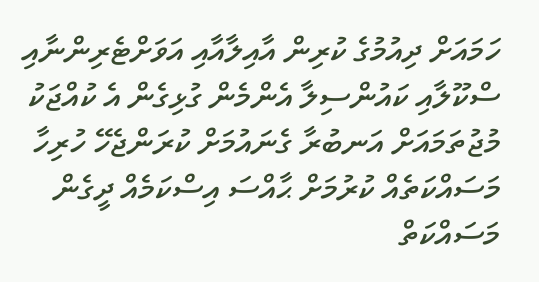ހަމައަށް ދިއުމުގެ ކުރިން އާއިލާއާއި އަވަށްޓެރިންނާއި ސްކޫލާއި ކައުންސިލާ އެންމެން ގުޅިގެން އެ ކުއްޖަކު މުޖުތަމައަށް އަނބުރާ ގެނައުމަށް ކުރަންޖެހޭ ހުރިހާ މަސައްކަތެއް ކުރުމަށް ޙާއްސަ އިސްކަމެއް ދީގެން މަސައްކަތް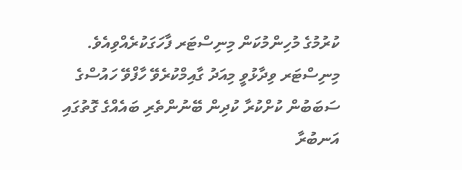ކުރުމުގެ މުހިންމުކަން މިނިސްޓަރ ފާހަގަކުރެއްވިއެވެ.
މިނިސްޓަރ ވިދާޅުވީ މިއަދު ގާއިމްކުރެވޭ ހާފްވޭ ހައުސްގެ ސަބަބުން ކުށްކުރާ ކުދިން ބޭނުންތެރި ބައެއްގެ ގޮތުގައި އަނބުރާ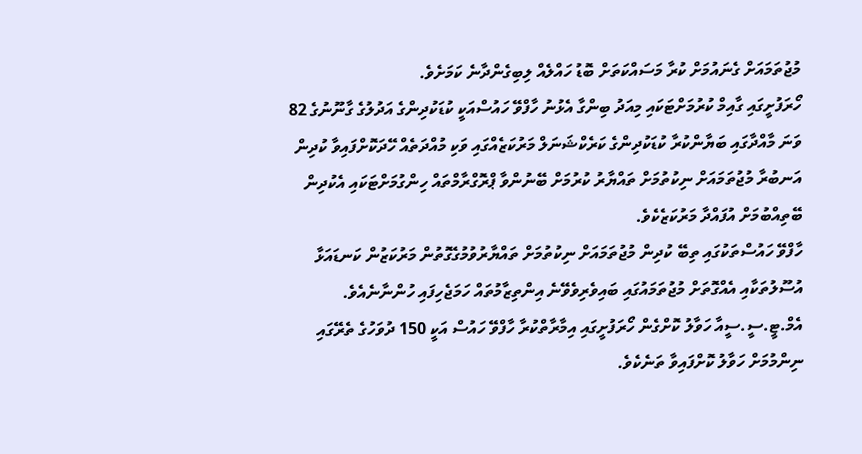މުޖުތަމައަށް ގެނައުމަށް ކުރާ މަސައްކަތަށް ބޮޑު ހައްލެއް ލިބިގެންދާނެ ކަމަށެވެ.
ހޯރަފުށީގައި ގާއިމް ކުރުމަށްޓަކައި މިއަދު ބިންގާ އެޅުނު ހާފްވޭ ހައުސްއަކީ ކުޑަކުދިންގެ އަދުލުގެ ގާނޫނުގެ 82 ވަނަ މާއްދާގައި ބަޔާންކުރާ ކުޑަކުދިންގެ ކަރެކްޝަނަލް މަރުކަޒެއްގައި ވަކި މުއްދަތެއް ހޭދަކޮށްފައިވާ ކުދިން އަނބުރާ މުޖުތަމައަށް ނިކުތުމަށް ތައްޔާރު ކުރުމަށް ބޭނުންވާ ޕްރޮގްރާމްތައް ހިންގުމަށްޓަކައި އެކުދިން ބޭތިއްބުމަށް އުފައްދާ މަރުކަޒެކެވެ.
ހާފްވޭ ހައުސްތަކުގައި ތިބޭ ކުދިން މުޖުތަމައަށް ނިކުތުމަށް ތައްޔާރުވުމުގެގޮތުން މަރުކަޒުން ކަނޑައަޅާ އުސޫލުތަކާއި އެއްގޮތަށް މުޖުތަމައުގައި ބައިވެރިވެވޭނެ އިންތިޒާމުތައް ހަމަޖެހިފައި ހުންނާނެއެވެ.
އެމް.ޓީ.ސީ.ސީއާ ހަވާލު ކޮށްގެން ހޯރަފުށީގައި އިމާރާތްކުރާ ހާފްވޭ ހައުސް އަކީ 150 ދުވަހުގެ ތެރޭގައި ނިންމުމަށް ހަވާލު ކޮށްފައިވާ ތަނެކެވެ.